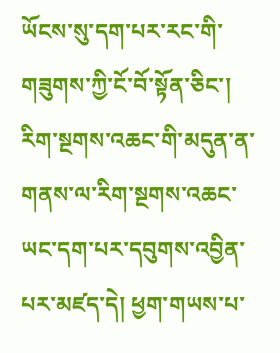ཡོངས་སུ་དག་པར་རང་གི་གཟུགས་ཀྱི་ངོ་བོ་སྟོན་ཅིང་། རིག་སྔགས་འཆང་གི་མདུན་ན་གནས་ལ་རིག་སྔགས་འཆང་ཡང་དག་པར་དབུགས་འབྱིན་པར་མཛད་དེ། ཕྱག་གཡས་པ་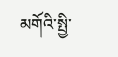མགོའི་སྤྱི་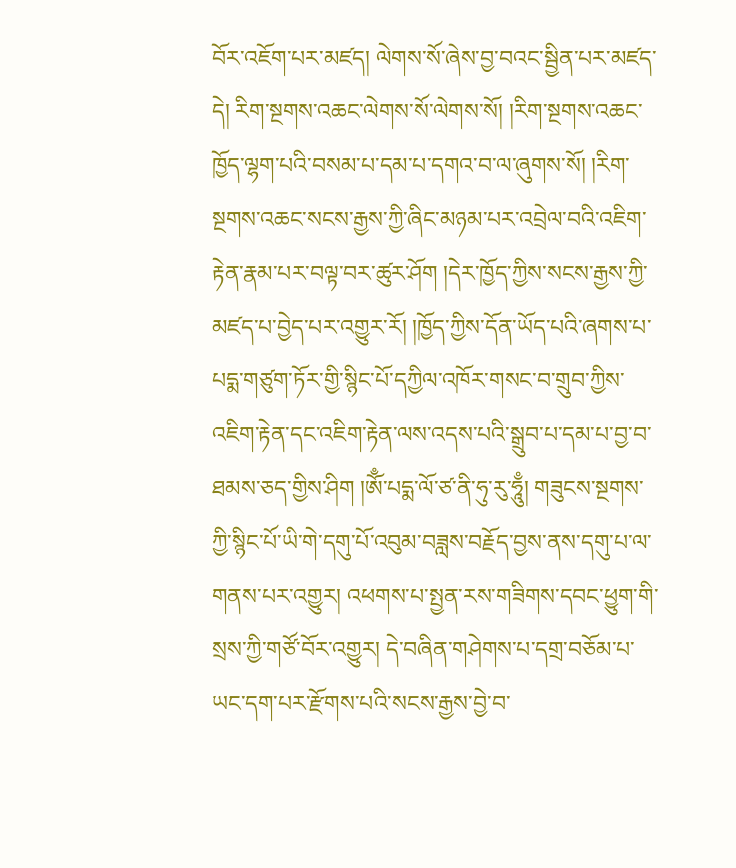བོར་འཇོག་པར་མཛད། ལེགས་སོ་ཞེས་བྱ་བའང་སྦྱིན་པར་མཛད་དེ། རིག་སྔགས་འཆང་ལེགས་སོ་ལེགས་སོ། །རིག་སྔགས་འཆང་ཁྱོད་ལྷག་པའི་བསམ་པ་དམ་པ་དགའ་བ་ལ་ཞུགས་སོ། །རིག་སྔགས་འཆང་སངས་རྒྱས་ཀྱི་ཞིང་མཉམ་པར་འབྲེལ་བའི་འཇིག་རྟེན་རྣམ་པར་བལྟ་བར་ཚུར་ཤོག །དེར་ཁྱོད་ཀྱིས་སངས་རྒྱས་ཀྱི་མཛད་པ་བྱེད་པར་འགྱུར་རོ། །ཁྱོད་ཀྱིས་དོན་ཡོད་པའི་ཞགས་པ་པདྨ་གཙུག་ཏོར་གྱི་སྙིང་པོ་དཀྱིལ་འཁོར་གསང་བ་གྲུབ་ཀྱིས་འཇིག་རྟེན་དང་འཇིག་རྟེན་ལས་འདས་པའི་སྒྲུབ་པ་དམ་པ་བྱ་བ་ཐམས་ཅད་གྱིས་ཤིག །ཨོྃ་པདྨ་ལོ་ཙ་ནི་ཧུ་རུ་ཧཱུྃ། གཟུངས་སྔགས་ཀྱི་སྙིང་པོ་ཡི་གེ་དགུ་པོ་འབུམ་བཟླས་བརྗོད་བྱས་ནས་དགུ་པ་ལ་གནས་པར་འགྱུར། འཕགས་པ་སྤྱན་རས་གཟིགས་དབང་ཕྱུག་གི་སྲས་ཀྱི་གཙོ་བོར་འགྱུར། དེ་བཞིན་གཤེགས་པ་དགྲ་བཅོམ་པ་ཡང་དག་པར་རྫོགས་པའི་སངས་རྒྱས་བྱེ་བ་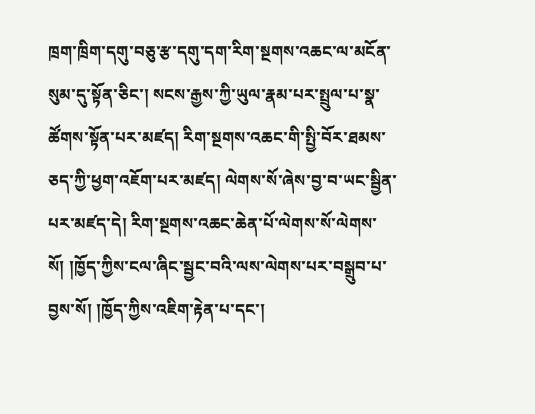ཁྲག་ཁྲིག་དགུ་བཅུ་རྩ་དགུ་དག་རིག་སྔགས་འཆང་ལ་མངོན་སུམ་དུ་སྟོན་ཅིང་། སངས་རྒྱས་ཀྱི་ཡུལ་རྣམ་པར་སྤྲུལ་པ་སྣ་ཚོགས་སྟོན་པར་མཛད། རིག་སྔགས་འཆང་གི་སྤྱི་བོར་ཐམས་ཅད་ཀྱི་ཕྱག་འཇོག་པར་མཛད། ལེགས་སོ་ཞེས་བྱ་བ་ཡང་སྦྱིན་པར་མཛད་དེ། རིག་སྔགས་འཆང་ཆེན་པོ་ལེགས་སོ་ལེགས་སོ། །ཁྱོད་ཀྱིས་ངལ་ཞིང་སྦྱང་བའི་ལས་ལེགས་པར་བསྒྲུབ་པ་བྱས་སོ། །ཁྱོད་ཀྱིས་འཇིག་རྟེན་པ་དང་།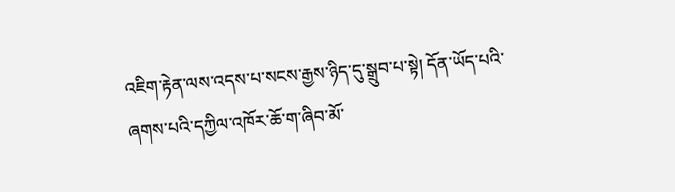འཇིག་རྟེན་ལས་འདས་པ་སངས་རྒྱས་ཉིད་དུ་སྒྲུབ་པ་སྟེ། དོན་ཡོད་པའི་ཞགས་པའི་དཀྱིལ་འཁོར་ཆོ་ག་ཞིབ་མོ་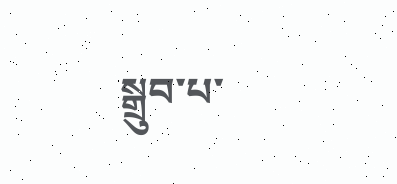སྒྲུབ་པ་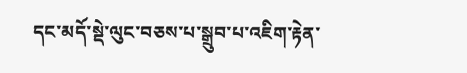དང་མདོ་སྡེ་ལུང་བཅས་པ་སྒྲུབ་པ་འཇིག་རྟེན་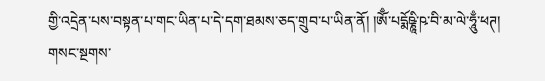གྱི་འདྲེན་པས་བསྟན་པ་གང་ཡིན་པ་དེ་དག་ཐམས་ཅད་གྲུབ་པ་ཡིན་ནོ། །ཨོྃ་པདྨོཥྞཱི་ཥ་བི་མ་ལེ་ཧཱུྃ་ཕཊ། གསང་སྔགས་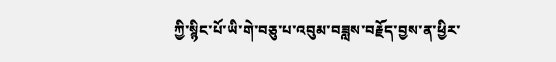ཀྱི་སྙིང་པོ་ཡི་གེ་བཅུ་པ་འབུམ་བཟླས་བརྗོད་བྱས་ན་ཕྱིར་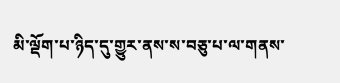མི་ལྡོག་པ་ཉིད་དུ་གྱུར་ནས་ས་བཅུ་པ་ལ་གནས་